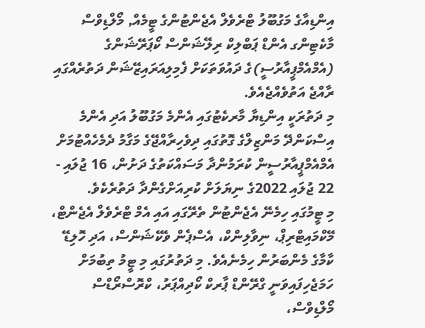އިންޑިއާގެ މަގުބޫލު ޓްރެވެލް އެޖެންޓުންގެ ޓީމެއް, މޯލްޑިވްސް މާކެޓިންގ އެންޑް ޕަބްލިކް ރިލޭޝަންސް ކޯޕަރޭޝަންގެ (އެމްއެމްޕީއާރުސީ)ގެ ދައުވަތަކަށް ފެމިލިއަރައިޒޭޝަން ދަތުރެއްގައި ރާއްޖެ އަތުވެއްޖެއެވެ.
މި ދަތުރަކީ އިންޑިޔާ މާރކެޓުގައި އެންމެ މަގުބޫލު އަދި އެންމެ އިސްކަންދޭ މަންޒިލްގެ ގޮތުގައި ދިވެހިރާއްޖޭގެ މަގާމު ދެމެހެއްޓުމަށް އެމްއެމްޕީއާރުސީން ކުރަމުންދާ މަސައްކަތުގެ ދަށުން، 16 ޖުލައި - 22 ޖުލައި 2022ގެ ނިޔަލަށް ކުރިއަށްގެންދާ ދަތުރެކެވެ.
މި ޓީމުގައި ހިމެނޭ އެޖެންޓުން ތެރޭގައި އައި އެމް ޓްރެވެލް އެޖެންޓް، މޭކްމައިޓްރިޕް، ނިވާލިންކް، އެސްޕެން ވެކޭޝަންސް، އަދި ހޮލިޑޭ ކާމާގެ މެންބަރުން ހިމެނެއެވެ. މި ދަތުރުގައި މި ޓީމު ތިބުމަށް ހަމަޖެހިފައިވަނީ ގްރޭންޑް ޕާރކް ކޯދިއްޕަރު، ކްރޮސްރޯޑްސް މޯލްޑިވްސް،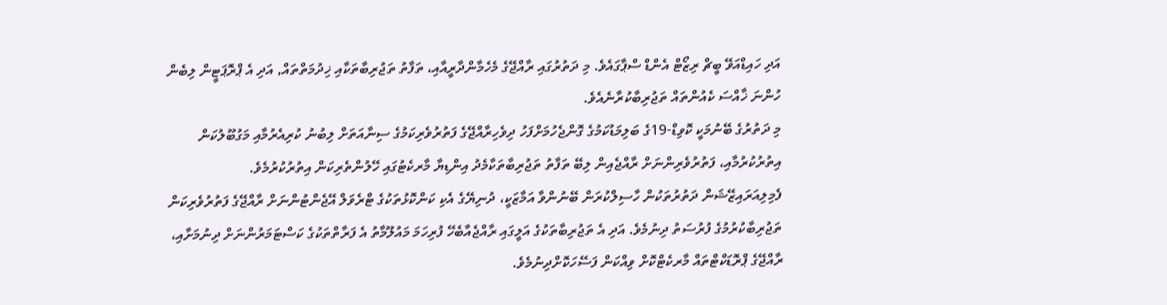އަދި ހައިޑްއަވޭ ބީޗް ރިޒޯޓް އެންޑް ސްޕާގައެވެ. މި ދަތުރުގައި ރާއްޖޭގެ މެހެމާންދާރީއާއި، ތަފާތު ތަޖުރިބާތަކާއި ޚިދުމަތްތައް, އަދި އެ ޕްރޮޕަޓީން ލިބެން ހުންނަ ޚާއްސަ ކެއުންތައް ތަޖުރިބާކުރާނެއެވެ.
މި ދަތުރުގެ ބޭނުމަކީ ކޮވިޑް-19ގެ ބަލިމަޑުކަމުގެ ގޮންޖެހުމަށްފަހު ދިވެހިރާއްޖޭގެ ފަތުރުވެރިކަމުގެ ސިނާއަތަށް ލިބުނު ކުރިއެރުމާއި މަގުބޫލުކަން އިތުރުކުރުމާއި، ފަތުރުވެރިންނަށް ރާއްޖެއިން ލިބޭ ތަފާތު ތަޖުރިބާތަކާމެދު އިންޑިޔާ މާރކެޓުގައި ހޭލުންތެރިކަން އިތުރުކުރުމެވެ.
ފެމިލިއަރައިޒޭޝަން ދަތުރުތަކުން ހާސިލްކުރަން ބޭނުންވާ އަމާޒަކީ، ދުނިޔޭގެ އެކި ކަންކޮޅުތަކުގެ ޓްރެވަލް އޭޖެންޓުންނަށް ރާއްޖޭގެ ފަތުރުވެރިކަން ތަޖުރިބާކުރުމުގެ ފުރުސަތު ދިނުމެވެ. އަދި އެ ތަޖުރިބާތަކުގެ އަލީގައި ރާއްޖެއާބެހޭ ފުރިހަމަ މައުލޫމާތު އެ ފަރާތްތަކުގެ ކަސްޓަމަރުންނަށް ދިނުމަށާއި، ރާއްޖޭގެ ޕްރޮޑަކްޓްތައް މާރކެޓްކޮށް ވިއްކަން ފަސޭހަކޮށްދިނުމެވެ.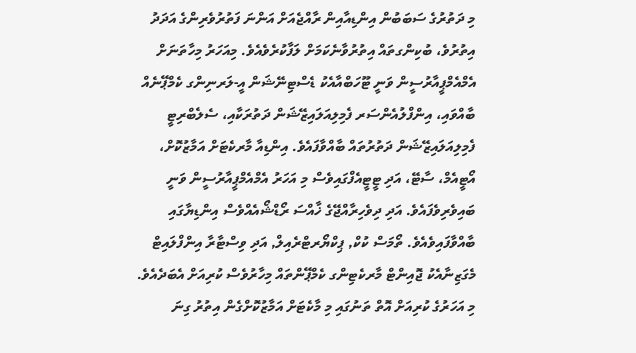މި ދަތުރުގެ ސަބަބުން އިންޑިއާއިން ރާއްޖެއަށް އަންނަ ފަތުރުވެރިންގެ އަދަދު އިތުރުވެ، ބުކިންގތައް އިތުރުވާނެކަމަށް ލަފާކުރެވެއެވެ. މިއަހަރު މިހާތަނަށް އެމްއެމްޕީއާރުސީން ވަނީ ޓޫހަބްއާއެކު ޑެސްޓިނޭޝަން އީ-ލަރނިންގ ކެމްޕޭނެއް ބާއްވައި، އިންފްލުއެންސަރ ފެމިލިއަލައިޒޭޝަން ދަތުރަކާއި، ސެލެބްރިޓީ ފެމިލިއަލައިޒޭޝަން ދަތުރުތައް ބާއްވާފައެވެ. އިންޑިއާ މާރކެޓަށް އަމާޒުކޮށް، އޯޓީއެމް، ސާޓޭ، އަދި ޓީޓީއެފްގައިވެސް މި އަހަރު އެމްއެމްޕީއާރުސީން ވަނީ ބައިވެރިވެފައެވެ. އަދި ދިވެހިރާއްޖޭގެ ޚާއްސަ ރޯޑްޝޯއެއްވެސް އިންޑިޔާގައި ބާއްވާފައިވެއެވެ. ތޯމަސް ކުކް, ޕިކްޔޯރޓްރެއިލް, އަދި ވިސްޓާރާ އިންފްލައިޓް މެގަޒިނާއެކު ޖޮއިންޓް މާރކެޓިންގ ކެމްޕޭންތައް މިހާރުވެސް ކުރިއަށް އެބަދެއެވެ. މި އަހަރުގެ ކުރިއަށް އޮތް ތަނުގައި މި މާކެޓަށް އަމާޒުކޮށްގެން އިތުރު ގިނަ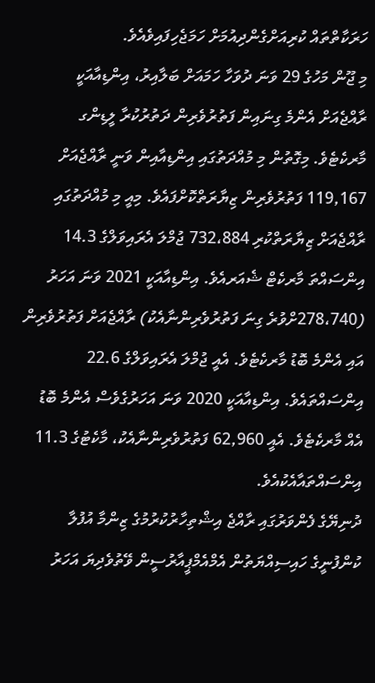ހަރަކާތްތައް ކުރިއަށްގެންދިއުމަށް ހަމަޖެހިފައިވެއެވެ.
މި ޖޫން މަހުގެ 29 ވަނަ ދުވަހާ ހަމައަށް ބަލާއިރު، އިންޑިއާއަކީ ރާއްޖެއަށް އެންމެ ގިނައިން ފަތުރުވެރިން ދަތުރުކުރާ ލީޑިންގ މާރކެޓެވެ. މިގޮތުން މި މުއްދަތުގައި އިންޑިއާއިން ވަނީ ރާއްޖެއަށް 119,167 ފަތުރުވެރިން ޒިޔާރަތްކޮށްފައެވެ. މިއީ މި މުއްދަތުގައި ރާއްޖެއަށް ޒިޔާރަތްކުރި 732،884 ޖުމްލަ އެރައިވަލްގެ 14.3 އިންސައްތަ މާރކެޓް ޝެއަރއެވެ. އިންޑިއާއަކީ 2021 ވަނަ އަހަރު (278،740ށްވުރެ ގިނަ ފަތުރުވެރިންނާއެކު) ރާއްޖެއަށް ފަތުރުވެރިން އައި އެންމެ ބޮޑު މާރކެޓެވެ. އެއީ ޖުމްލަ އެރައިވަލްގެ 22.6 އިންސައްތައެވެ. އިންޑިއާއަކީ 2020 ވަނަ އަހަރުގެވެސް އެންމެ ބޮޑު އެއް މާރކެޓެވެ. އެއީ 62,960 ފަތުރުވެރިންނާއެކު، މާކެޓުގެ 11.3 އިންސައްތައާއެކުއެވެ.
ދުނިޔޭގެ ފެންވަރުގައި ރާއްޖެ އިޝްތިހާރުކުރުމުގެ ޒިންމާ އުފުލާ ކުންފުނީގެ ހައިސިއްޔަތުން އެމްއެމްޕީއާރުސީން ވޭތުވެދިޔަ އަހަރު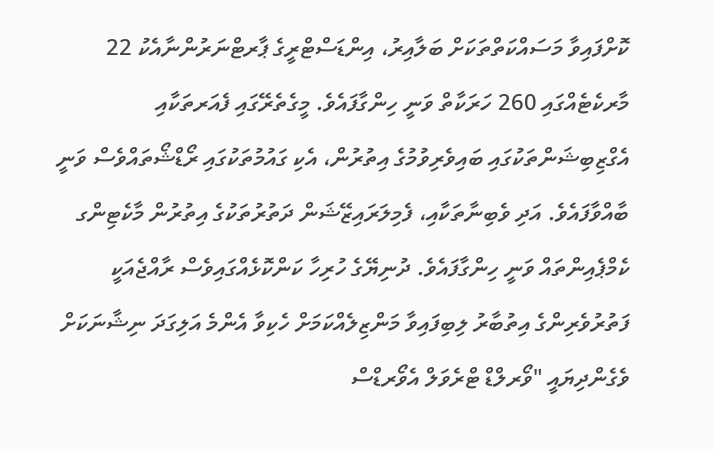ކޮށްފައިވާ މަސައްކަތްތަކަށް ބަލާއިރު، އިންޑަސްޓްރީގެ ޕާރޓްނަރުންނާއެކު 22 މާރކެޓެއްގައި 260 ހަރަކާތް ވަނީ ހިންގާފައެވެ. މީގެތެރޭގައި ފެއަރތަކާއި އެގްޒިބިޝަންތަކުގައި ބައިވެރިވުމުގެ އިތުރުން، އެކި ގައުމުތަކުގައި ރޯޑްޝޯތައްވެސް ވަނީ ބާއްވާފައެވެ. އަދި ވެބިނާތަކާއި، ފެމިލަރައިޒޭޝަން ދަތުރުތަކުގެ އިތުރުން މާކެޓިންގ ކެމްޕެއިންތައް ވަނީ ހިންގާފައެވެ. ދުނިޔޭގެ ހުރިހާ ކަންކޮޅެއްގައިވެސް ރާއްޖެއަކީ ފަތުރުވެރިންގެ އިތުބާރު ލިބިފައިވާ މަންޒިލެއްކަމަށް ހެކިވާ އެންމެ އަލިގަދަ ނިޝާނަކަށް ވެގެންދިޔައީ "ވޯރލްޑް ޓްރެވަލް އެވޯރޑްސް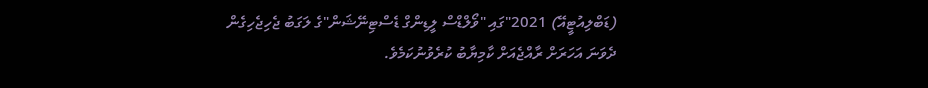(ޑަބްލިއުޓީއޭ) 2021"ގައި "ވޯލްޑްސް ލީޑިންގް ޑެސްޓިނޭޝަން"ގެ ލަގަބު ޖެހިޖެހިގެން ދެވަނަ އަހަރަށް ރާއްޖެއަށް ކާމިޔާބު ކުރެވުނުކަމެވެ.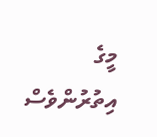މީގެ އިތުރުންވެސް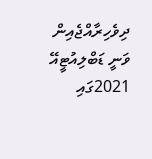ދިވެހިރާއްޖެއިން ވަނީ ޑަބްލިއުޓީއޭ 2021ގައި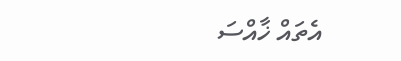އެތައް ޚާއްސަ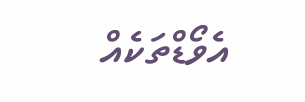އެވޯޑްތަކެއް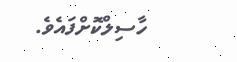ހާސިލްކޮށްފައެވެ.